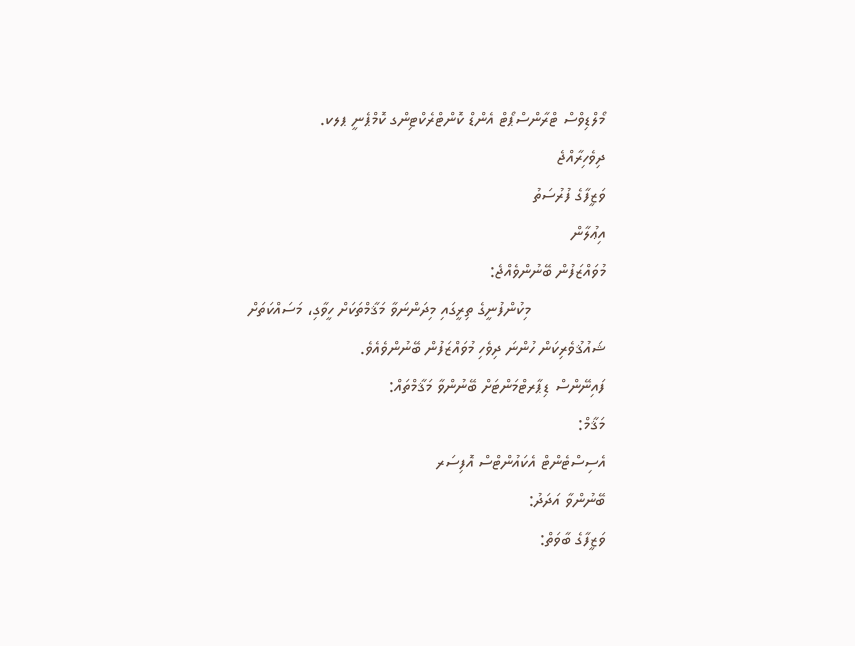މޯލްޑިވްސް ޓްރާންސްޕޯޓް އެންޑް ކޮންޓްރެކްޓިންގ ކޮމްޕެނީ ޕލކ.
ދިވެހިރާއްޖެ
ވަޒީފާގެ ފުރުސަތު
އިޢުލާން
މުވައްޒަފުން ބޭނުންވެއްޖެ:
                މިކުންފުނީގެ ތިރީގައި މިދަންނަވާ މަޤާމްތަކަށް ހީވާގި، މަސައްކަތަށް ޝައުޤުވެރިކަން ހުންނަ ދިވެހި މުވައްޒަފުން ބޭނުންވެއެވެ.
ފައިނޭންސް ޑިޕާރޓްމަންޓަށް ބޭނުންވާ މަޤާމްތައް:
މަޤާމް:
އެސިސްޓެންޓް އެކައުންޓްސް އޮފިސަރ
ބޭނުންވާ އަދަދު:
ވަޒީފާގެ ބާވަތް: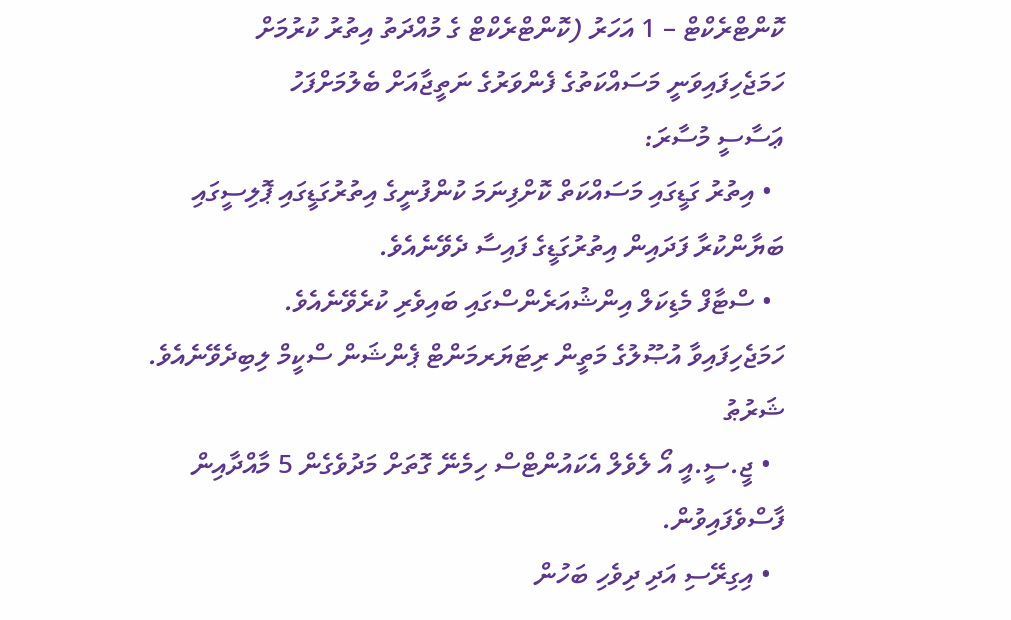ކޮންޓްރެކްޓް – 1 އަހަރު (ކޮންޓްރެކްޓް ގެ މުއްދަތު އިތުރު ކުރުމަށް ހަމަޖެހިފައިވަނީ މަސައްކަތުގެ ފެންވަރުގެ ނަތީޖާއަށް ބެލުމަށްފަހު
ޢަސާސީ މުސާރަ:
  • އިތުރު ގަޑީގައި މަސައްކަތް ކޮށްފިނަމަ ކުންފުނީގެ އިތުރުގަޑީގައި ޕޮލިސީގައި ބަޔާންކުރާ ފަދައިން އިތުރުގަޑީގެ ފައިސާ ދެވޭނެއެވެ.
  • ސްޓާފް މެޑިކަލް އިންޝުއަރެންސްގައި ބައިވެރި ކުރެވޭނެއެވެ.
ހަމަޖެހިފައިވާ އުޞޫލުގެ މަތީން ރިޓަޔަރމަންޓް ޕެންޝަން ސްކީމް ލިބިދެވޭނެއެވެ.
ޝަރުޠު
  • ޖީ.ސީ.އީ އޯ ލެވެލް އެކައުންޓްސް ހިމެނޭ ގޮތަށް މަދުވެގެން 5 މާއްދާއިން ފާސްވެފައިވުން.
  • އިގިރޭސި އަދި ދިވެހި ބަހުން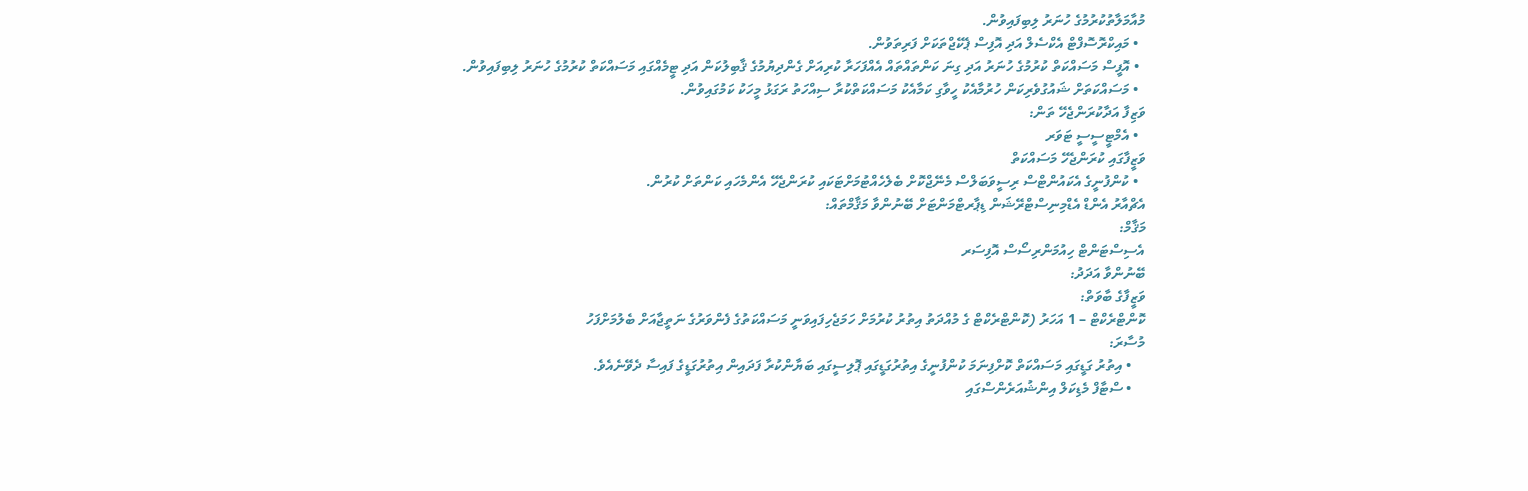މުއާމަލާތުކުރުމުގެ ހުނަރު ލިބިފައިވުން.
  • މައިކްރޮސޮފްޓް އެކްސެލް އަދި އޮފިސް ޕެކޭޖްތަކަށް ފަރިތަވުން.
  • އޮފީސް މަސައްކަތް ކުރުމުގެ ހުނަރު އަދި ގިނަ ކަންތައްތައް އެއްފަހަރާ ކުރިއަށް ގެންދިޔުމުގެ ޤާބިލުކަން އަދި ޓީމެއްގައި މަސައްކަތް ކުރުމުގެ ހުނަރު ލިބިފައިވުން.
  • މަސައްކަތަށް ޝައުގުވެރިކަން ހުރުމާއެކު ހީވާގި ކަމާއެކު މަސައްކަތްކުރާ ސިއްހަތު ރަގަޅު މީހަކު ކަމުގައިވުން.
ވަޒިފާ އަދާކުރަންޖެހޭ ތަން:
  • އެމްޓީސީސީ ޓަވަރ
ވަޒީފާގައި ކުރަންޖެހޭ މަސައްކަތް
  • ކުންފުނީގެ އެކައުންޓްސް ރިސީވަބަލްސް މެނޭޖްކޮށް ބެލެހެއްޓުމަށްޓަކައި ކުރަންޖެހޭ އެންމެހައި ކަންތަށް ކުރުން.
އެޗްއާރު އެންޑް އެޑްމިނިސްޓްރޭޝަން ޑިޕާރޓްމަންޓަށް ބޭނުންވާ މަޤާމްތައް:
މަޤާމް:
އެސިސްޓަންޓް ހިއުމަންރިސޯސް އޮފިސަރ
ބޭނުންވާ އަދަދު:
ވަޒީފާގެ ބާވަތް:
ކޮންޓްރެކްޓް – 1 އަހަރު (ކޮންޓްރެކްޓް ގެ މުއްދަތު އިތުރު ކުރުމަށް ހަމަޖެހިފައިވަނީ މަސައްކަތުގެ ފެންވަރުގެ ނަތީޖާއަށް ބެލުމަށްފަހު
މުސާރަ:
    • އިތުރު ގަޑީގައި މަސައްކަތް ކޮށްފިނަމަ ކުންފުނީގެ އިތުރުގަޑީގައި ޕޮލިސީގައި ބަޔާންކުރާ ފަދައިން އިތުރުގަޑީގެ ފައިސާ ދެވޭނެއެވެ.
    • ސްޓާފް މެޑިކަލް އިންޝުއަރެންސްގައި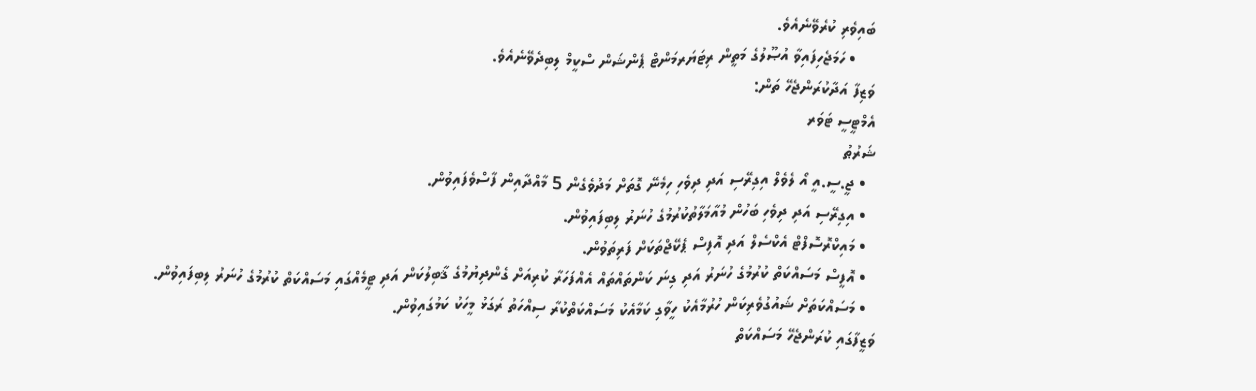ބައިވެރި ކުރެވޭނެއެވެ.
    • ހަމަޖެހިފައިވާ އުޞޫލުގެ މަތީން ރިޓަޔަރމަންޓް ޕެންޝަން ސްކީމް ލިބިދެވޭނެއެވެ.
ވަޒިފާ އަދާކުރަންޖެހޭ ތަން:
އެމްޓީސީ ޓަވަރ
ޝަރުޠު
  • ޖީ.ސީ.އީ އޯ ލެވެލް އިގިރޭސި އަދި ދިވެހި ހިމެނޭ ގޮތަށް މަދުވެގެން 5 މާއްދާއިން ފާސްވެފައިވުން.
  • އިގިރޭސި އަދި ދިވެހި ބަހުން މުއާމަލާތުކުރުމުގެ ހުނަރު ލިބިފައިވުން.
  • މައިކްރޮސޮފްޓް އެކްސެލް އަދި އޮފިސް ޕެކޭޖްތަކަށް ފަރިތަވުން.
  • އޮފީސް މަސައްކަތް ކުރުމުގެ ހުނަރު އަދި ގިނަ ކަންތައްތައް އެއްފަހަރާ ކުރިއަށް ގެންދިޔުމުގެ ޤާބިލުކަން އަދި ޓީމެއްގައި މަސައްކަތް ކުރުމުގެ ހުނަރު ލިބިފައިވުން.
  • މަސައްކަތަށް ޝައުގުވެރިކަން ހުރުމާއެކު ހީވާގި ކަމާއެކު މަސައްކަތްކުރާ ސިއްހަތު ރަގަޅު މީހަކު ކަމުގައިވުން.
ވަޒީފާގައި ކުރަންޖެހޭ މަސައްކަތް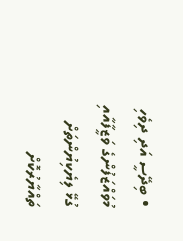• ބިދޭސީ އަދި ދިވެހި މުވައްޒަފުންގެ ވަޒީފާއާއި ގުޅޭ ލިޔެކިޔުންތަށް ތައްޔާރުކޮށް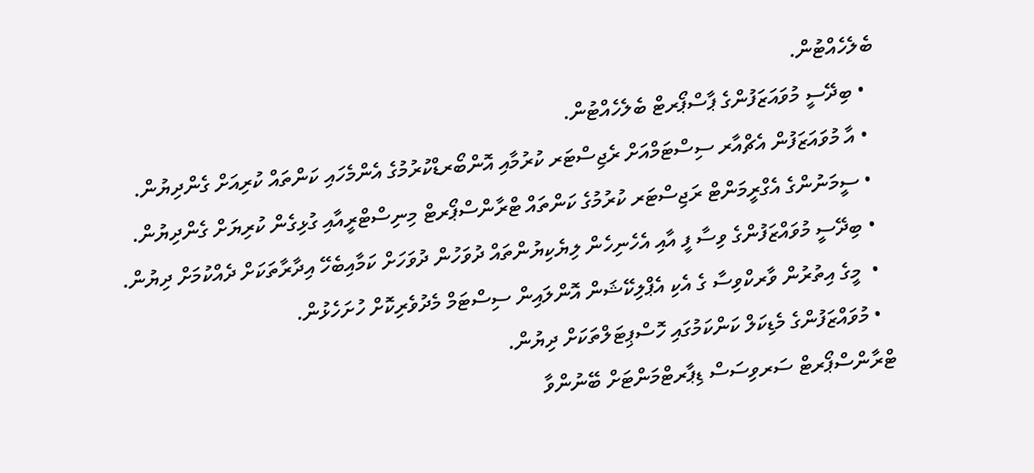ބެލެހެއްޓުން.
  • ބިދޭސީ މުވައަޒަފުންގެ ޕާސްޕޯރޓް ބެލެހެއްޓުން.
  • އާ މުވައަޒަފުން އެޗްއާރ ސިސްޓަމްއަށް ރެޖިސްޓަރ ކުރުމާއި އޮންބޯރޑްކުރުމުގެ އެންމެހައި ކަންތައް ކުރިއަށް ގެންދިޔުން.
  • ސީމަނުންގެ އެގްރީމަންޓް ރަޖިސްޓަރ ކުރުމުގެ ކަންތައް ޓްރާންސްޕޯރޓް މިނިސްޓްރީއާއި ގުޅިގެން ކުރިޔަށް ގެންދިޔުން.
  • ބިދޭސީ މުވައްޒަފުންގެ ވިސާ ފީ އާއި އެހެނިހެން ލިޔެކިޔުންތައް ދުވަހުން ދުވަހަށް ކަމާއިބެހޭ އިދާރާތަކަށް ދެއްކުމަށް ދިޔުން.
  •  މީގެ އިތުރުން ވާރކްވިސާ ގެ އެކި އެޕްލިކޭޝަން އޮންލައިން ސިސްޓަމް މެދުވެރިކޮށް ހުށަހެޅުން.
  • މުވައްޒަފުންގެ މެޑިކަލް ކަންކަމުގައި ހޮސްޕިޓަލްތަކަށް ދިޔުން.
ޓްރާންސްޕޯރޓް ސަރވިސަސް ޑިޕާރޓްމަންޓަށް ބޭނުންވާ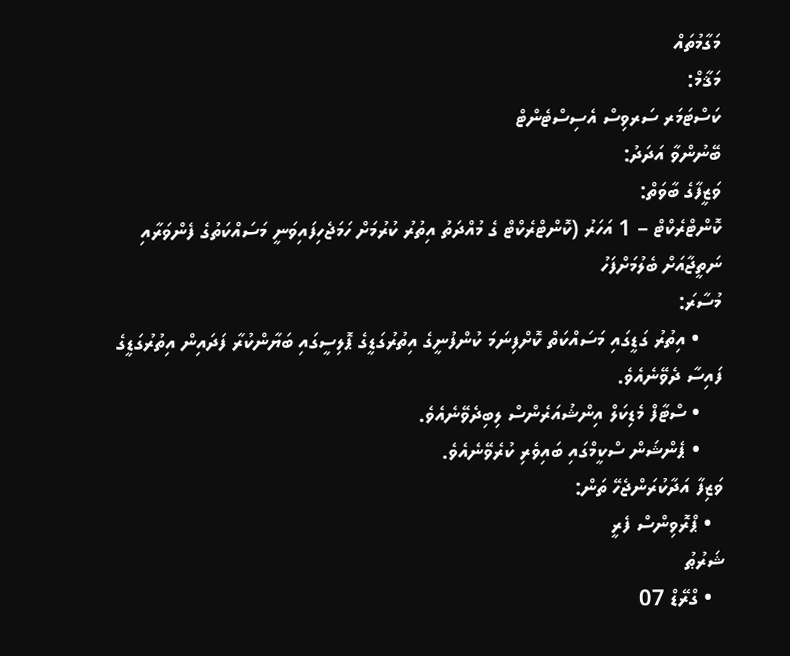މަގާމުތައް
މަޤާމް:
ކަސްޓަމަރ ސަރވިސް އެސިސްޓެންޓް
ބޭނުންވާ އަދަދު:
ވަޒީފާގެ ބާވަތް:
ކޮންޓްރެކްޓް – 1 އަހަރު (ކޮންޓްރެކްޓް ގެ މުއްދަތު އިތުރު ކުރުމަށް ހަމަޖެހިފައިވަނީ މަސައްކަތުގެ ފެންވަރާއި ނަތީޖާއަށް ބެލުމަށްފަހު
މުސާރަ:
    • އިތުރު ގަޑީގައި މަސައްކަތް ކޮށްފިނަމަ ކުންފުނީގެ އިތުރުގަޑީގެ ޕޮލިސީގައި ބަޔާންކުރާ ފަދައިން އިތުރުގަޑީގެ ފައިސާ ދެވޭނެއެވެ.
    • ސްޓާފް މެޑިކަލް އިންޝުއަރެންސް ލިބިދެވޭނެއެވެ.
    • ޕެންޝަން ސްކީމްގައި ބައިވެރި ކުރެވޭނެއެވެ.
ވަޒިފާ އަދާކުރަންޖެހޭ ތަން:
  • ޕްރޮވިންސް ފެރީ
ޝަރުޠު
  • ގްރޭޑް 07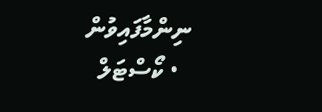ނިންމާފައިވުން
  • ކޯސްޓަލް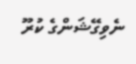ނެވިގޭޝަންގެ ކުރޫ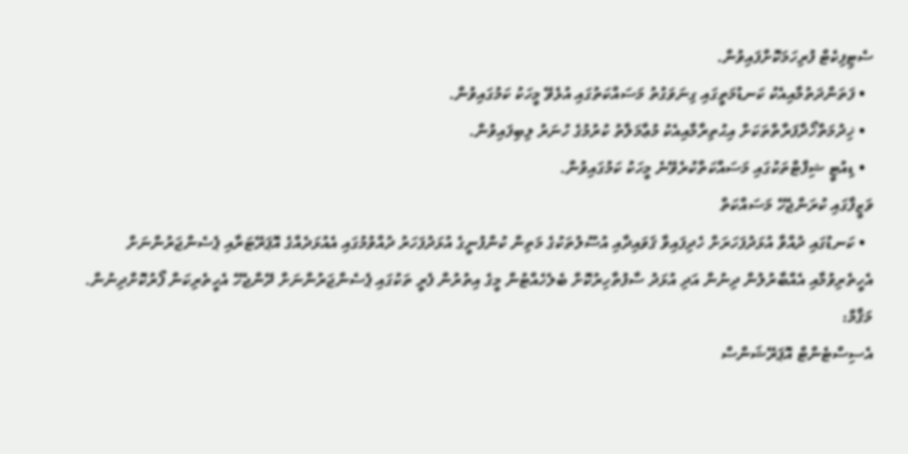ސެޓިފިކެޓް ފުރިހަމަކޮށްފައިވުން.
  • ފަތަންދަތުމާއިއެކު ކަނޑުމަތީގައި ގިނަވަގުތު މަސައްކަތުގައި އުޅެވޭ މީހަކު ކަމުގައިވުން.
  • ޚިދުމަތްހޯދާފަރާތްތަކަށް އިޙުތިރާމާއިއެކު މުޢާމަލާތު ކުރުމުގެ ހުނަރު ލިބިފައިވުން.
  • ޑިއުޓީ ޝިފްޓްތަކުގައި މަސައްކަތްކުރެވޭނެ މީހަކު ކަމުގައިވުން.
ވަޒީފާގައި ކުރަންޖެހޭ މަސައްކަތް
  • ކަނޑުގައި ދުއްވާ އުޅަދުފަހަރަށް ހެދިފައިވާ ޤަވައިދާއި އުސޫލުތަކުގެ މަތިން ކުންފުނީގެ އުޅަދުފަހަރު ދުއްވުމުގައި އެއުޅަދެއްގެ އޮޕަރޭޓަރާއި ޕެސެންޖަރުންނަށް އެހީތެރިވުމާއި އެއްބާރުލުން ދިނުން އަދި އުޅަދު ސާފުތާހިރުކޮށް ބެލެހެއްޓުން މީގެ އިތުރުން ފެރީ ތަކުގައި ޕެސެންޖަރުންނަށް ދޭންޖެހޭ އެހީތެރިކަން ފޯރުކޮށްދިނުން.
މަޤާމް:
އެސިސްޓެންޓް އޮޕަރޭޝަންސް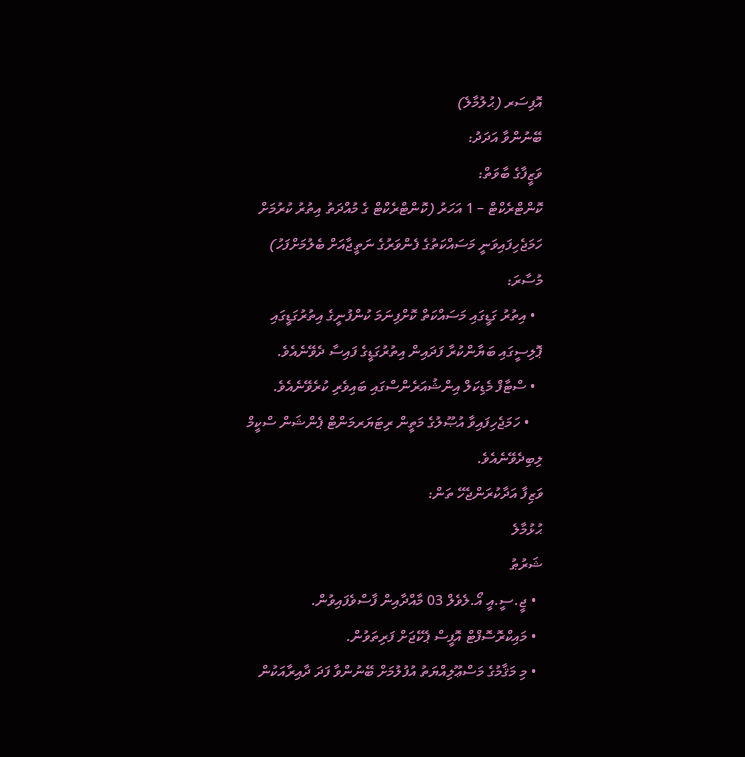އޮފިސަރ (ޙުލުމާލެ)
ބޭނުންވާ އަދަދު:
ވަޒީފާގެ ބާވަތް:
ކޮންޓްރެކްޓް – 1 އަހަރު (ކޮންޓްރެކްޓް ގެ މުއްދަތު އިތުރު ކުރުމަށް ހަމަޖެހިފައިވަނީ މަސައްކަތުގެ ފެންވަރުގެ ނަތީޖާއަށް ބެލުމަށްފަހު)
މުސާރަ:
  • އިތުރު ގަޑީގައި މަސައްކަތް ކޮށްފިނަމަ ކުންފުނީގެ އިތުރުގަޑީގައި ޕޮލިސީގައި ބަޔާންކުރާ ފަދައިން އިތުރުގަޑީގެ ފައިސާ ދެވޭނެއެވެ.
  • ސްޓާފް މެޑިކަލް އިންޝުއަރެންސްގައި ބައިވެރި ކުރެވޭނެއެވެ.
    • ހަމަޖެހިފައިވާ އުޞޫލުގެ މަތީން ރިޓަޔަރމަންޓް ޕެންޝަން ސްކީމް ލިބިދެވޭނެއެވެ.
ވަޒިފާ އަދާކުރަންޖެހޭ ތަން:
ޙުޅުމާލެ
ޝަރުޠު
  • ޖީ.ސީ.އީ އޯ.ލެވެލް 03 މާއްދާއިން ފާސްވެފައިވުން.
  • މައިކްރޮސޮފްޓް އޮފީސް ޕެކޭޖަށް ފަރިތަވުން.
  • މި މަޤާމުގެ މަސްޢޫލިއްޔަތު އުފުލުމަށް ބޭނުންވާ ފަދަ ދާއިރާއަކުން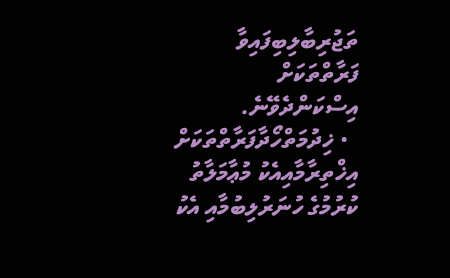ތަޖުރިބާލިބިފައިވާ  ފަރާތްތަކަށް އިސްކަންދެވޭނެ.
  • ޚިދުމަތްހޯދާފަރާތްތަކަށް އިޚްތިރާމާއިއެކު މުޢާމަލާތު ކުރުމުގެ ހުނަރުލިބުމާއި އެކު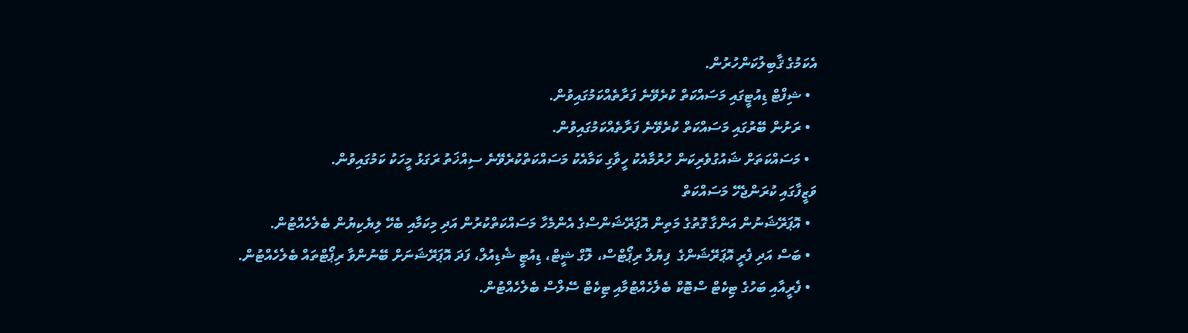އެކަމުގެ ޤާބިލުކަންހުރުން.
  • ޝިފްޓް ޑިއުޓީގައި މަސައްކަތް ކުރެވޭނެ ފަރާތެއްކަމުގައިވުން.
  • ރަށުން ބޭރުގައި މަސައްކަތް ކުރެވޭނެ ފަރާތެއްކަމުގައިވުން.
  • މަސައްކަތަށް ޝައުގުވެރިކަން ހުރުމާއެކު ހީވާގި ކަމާއެކު މަސައްކަތްކުރެވޭނެ ސިއްޚަތު ރަގަޅު މީހަކު ކަމުގައިވުން.
ވަޒީފާގައި ކުރަންޖެހޭ މަސައްކަތް
  • އޮޕަރޭޝަނުން އަންގާ ގޮތުގެ މަތިން އޮޕަރޭޝަންސްގެ އެންމެހާ މަސައްކަތްކުރުން އަދި މިކަމާއި ބެހޭ ލިޔެކިޔުން ބެލެހެއްޓުން.
  • ބަސް އަދި ފެރީ އޮޕަރޭޝަންގެ  ފިޔުލް ރިޕޯޓްސް، ލޮގް ޝީޓް، ޑިއުޓީ ޝެޑިއުލް، ފަދަ އޮޕަރޭޝަނަށް ބޭނުންވާ ރިޕޯޓްތައް ބެލެހެއްޓުން.
  • ފެރީއާއި ބަހުގެ ޓިކެޓް ސްޓޮކް ބެލެހެއްޓުމާއި ޓިކެޓް ސޭލްސް ބެލެހެއްޓުން.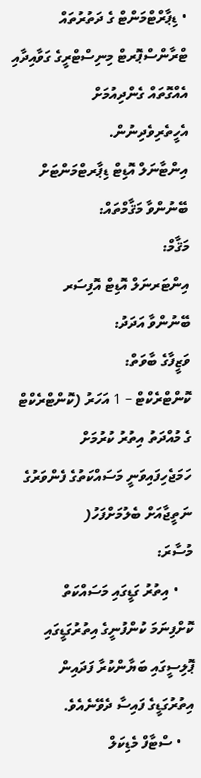• ޑިޕާރްޓްމަންޓް ގެ ދަތުރުތައް ޓްރާންސްޕޮރޓް މިނިސްޓްރީގެ ގަވާއިދާއި އެއްގޮތައް ގެންދިއުމަށް އެހީތެރިވެދިނުން.
އިންޓާނަލް އޮޑިޓް ޑިޕާރޓްމަންޓަށް ބޭނުންވާ މަޤާމްތައް:
މަޤާމް:
އިންޓަރނަލް އޮޑިޓް އޮފިސަރ
ބޭނުންވާ އަދަދު:
ވަޒީފާގެ ބާވަތް:
ކޮންޓްރެކްޓް – 1 އަހަރު (ކޮންޓްރެކްޓް ގެ މުއްދަތު އިތުރު ކުރުމަށް ހަމަޖެހިފައިވަނީ މަސައްކަތުގެ ފެންވަރުގެ ނަތީޖާއަށް ބެލުމަށްފަހު(
މުސާރަ:
    • އިތުރު ގަޑީގައި މަސައްކަތް ކޮށްފިނަމަ ކުންފުނީގެ އިތުރުގަޑީގައި ޕޮލިސީގައި ބަޔާންކުރާ ފަދައިން އިތުރުގަޑީގެ ފައިސާ ދެވޭނެއެވެ.
    • ސްޓާފް މެޑިކަލް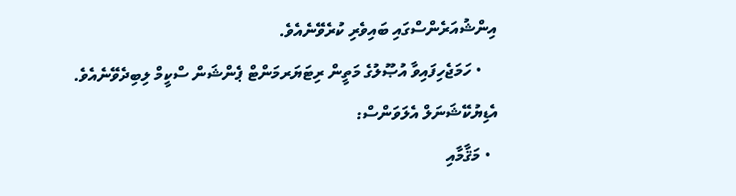އިންޝުއަރެންސްގައި ބައިވެރި ކުރެވޭނެއެވެ.
    • ހަމަޖެހިފައިވާ އުޞޫލުގެ މަތީން ރިޓަޔަރމަންޓް ޕެންޝަން ސްކީމް ލިބިދެވޭނެއެވެ.
އެޑިޔުކޭޝަނަލް އެލަވަންސް:
  • މަޤާމާއި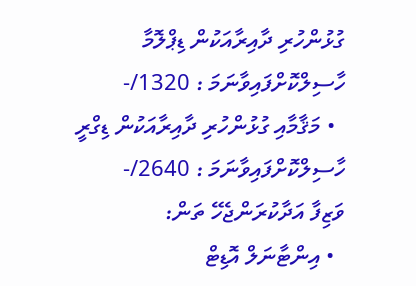ގުޅުންހުރި ދާއިރާއަކުން ޑިޕްލޮމާ ހާސިލްކޮށްފައިވާނަމަ : 1320/-
  • މަޤާމާއި ގުޅުންހުރި ދާއިރާއަކުން ޑިގްރީ ހާސިލްކޮށްފައިވާނަމަ : 2640/-
ވަޒިފާ އަދާކުރަންޖެހޭ ތަން:
  • އިންޓާނަލް އޮޑިޓް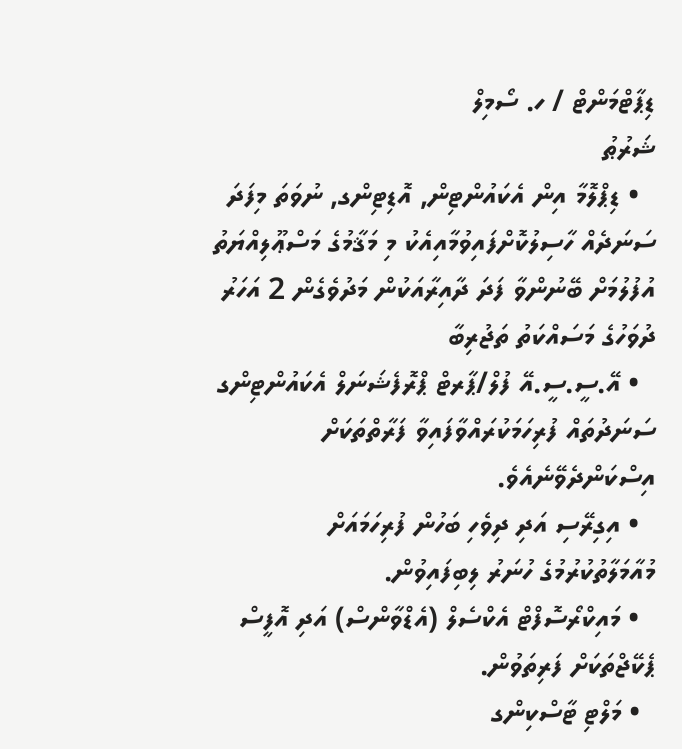ޑިޕާޓްމަންޓް / ހ. ސޯމިލް
ޝަރުޠު
  • ޑިޕްލޮމާ އިން އެކައުންޓިން, އޮޑިޓިންގ, ނުވަތަ މިފަދަ ސަނަދެއް ހާސިލުކޮށްފައިވުމާއިއެކު މި މަޤާމުގެ މަސްޢޫލިއްޔަތު އުފުލުމަށް ބޭނުންވާ ފަދަ ދާއިރާއަކުން މަދުވެގެން 2 އަހަރު ދުވަހުގެ މަސައްކަތު ތަޖުރިބާ
  • އޭ.ސީ.ސީ.އޭ ފުލް/ޕާރޓް ޕްރޮފެޝަނަލް އެކައުންޓިންގ ސަނަދުތައް ފުރިހަމަކުރައްވާފައިވާ ފަރާތްތަކަށް އިސްކަންދެވޭނެއެވެ.
  • އިގިރޭސި އަދި ދިވެހި ބަހުން ފުރިހަމައަށް މުއާމަލާތުކުރުމުގެ ހުނަރު ލިބިފައިވުން.
  • މައިކްރޯސޮފްޓް އެކްސެލް (އެޑްވާންސް) އަދި އޮފީސް ޕެކޭޖްތަކަށް ފަރިތަވުން.
  • މަލްޓި ޓާސްކިންގ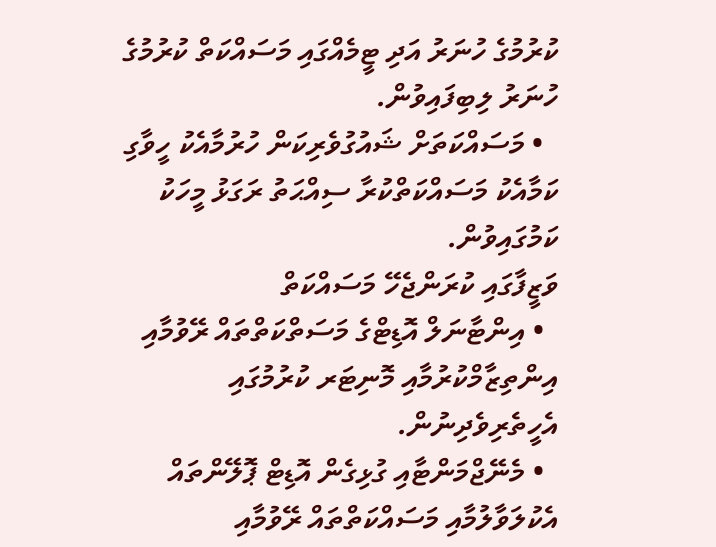ކުރުމުގެ ހުނަރު އަދި ޓީމެއްގައި މަސައްކަތް ކުރުމުގެ ހުނަރު ލިބިފައިވުން.
  • މަސައްކަތަށް ޝައުގުވެރިކަން ހުރުމާއެކު ހީވާގި ކަމާއެކު މަސައްކަތްކުރާ ސިއްޙަތު ރަގަޅު މީހަކު ކަމުގައިވުން.
ވަޒީފާގައި ކުރަންޖެހޭ މަސައްކަތް
  • އިންޓާނަލް އޮޑިޓްގެ މަސަތްކަތްތައް ރޭވުމާއި އިންތިޒާމްކުރުމާއި މޮނިޓަރ ކުރުމުގައި އެހީތެރިވެދިނުން.
  • މެނޭޖްމަންޓާއި ގުޅިގެން އޮޑިޓް ޕޮލޭންތައް އެކުލަވާލުމާއި މަސައްކަތްތައް ރޭވުމާއި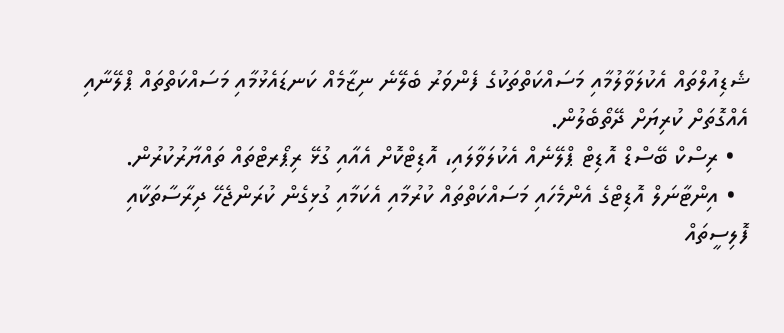ޝެޑިއުލްތައް އެކުލަވާލުމާއި މަސައްކަތްތަކުގެ ފެންވަރު ބެލޭނެ ނިޒާމެއް ކަނޑައެޅުމާއި މަސައްކަތްތައް ޕްލޭނާއި އެއްގޮތަށް ކުރިޔަށް ދޭތޯބެލުން.
  • ރިސްކް ބޭސްޑް އޮޑިޓް ޕްލޭނެއް އެކުލަވާލައި، އޮޑިޓްކޮށް އެއާއި ގުޅޭ ރިޕޯރޓްތައް ތައްޔާރުކުރުން.
  • އިންޓާނަލް އޮޑިޓްގެ އެންމެހައި މަސައްކަތްތައް ކުރުމާއި އެކަމާއި ގުޅިގެން ކުރަންޖެހޭ ދިރާސާތަކާއި ފޮލިސީތައް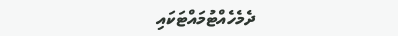ދެމެހެއްޓުމައްޓަކައި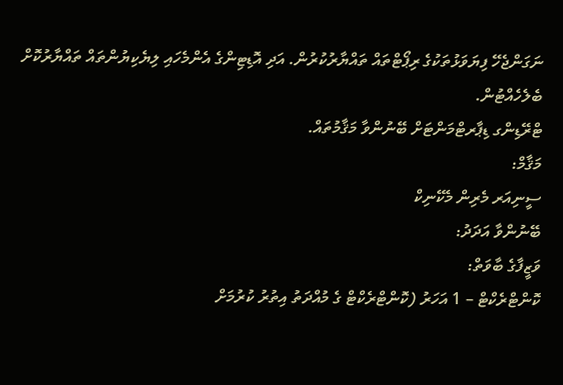ނަގަންޖެހޭ ފިޔަވަޅުތަކުގެ ރިޕޯޓްތައް ތައްޔާރުކުރުން. އަދި އޮޑިޓިންގެ އެންމެހައި ލިޔެކިޔުންތައް ތައްޔާރުކޮށް ބެލެހެއްޓުން.
ޓްރޭޑިންގ ޑިޕާރޓްމަންޓަށް ބޭނުންވާ މަޤާމުތައް.
މަޤާމް:
ސީނިއަރ މެރިން މެކޭނިކް
ބޭނުންވާ އަދަދު:
ވަޒީފާގެ ބާވަތް:
ކޮންޓްރެކްޓް – 1 އަހަރު (ކޮންޓްރެކްޓް ގެ މުއްދަތު އިތުރު ކުރުމަށް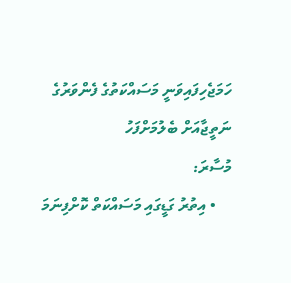ހަމަޖެހިފައިވަނީ މަސައްކަތުގެ ފެންވަރުގެ ނަތީޖާއަށް ބެލުމަށްފަހު
މުސާރަ:
    • އިތުރު ގަޑީގައި މަސައްކަތް ކޮށްފިނަމަ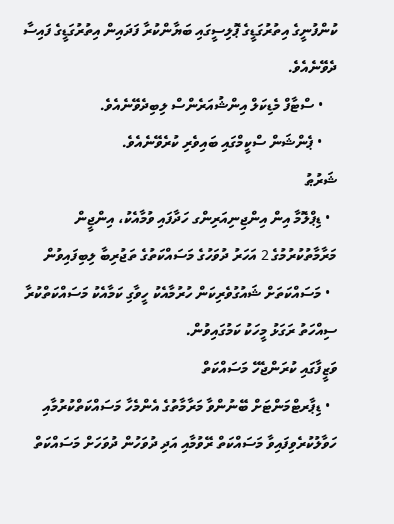ކުންފުނީގެ އިތުރުގަޑީގެ ޕޮލިސީގައި ބަޔާންކުރާ ފަދައިން އިތުރުގަޑީގެ ފައިސާ ދެވޭނެއެވެ.
    • ސްޓާފް މެޑިކަލް އިންޝުއަރެންސް ލިބިދެވޭނެއެވެ.
    • ޕެންޝަން ސްކީމްގައި ބައިވެރި ކުރެވޭނެއެވެ.
ޝަރުޠު
  • ޑިޕްލޮމާ އިން އިންޖިނިއަރިންގ ހަދާފައި ވުމާއެކު، އިންޖީން މަރާމާތުކުރުމުގެ 2 އަހަރު ދުވަހުގެ މަސައްކަތުގެ ތަޖުރިބާ ލިބިފައިވުން
  • މަސައްކަތަށް ޝައުގުވެރިކަން ހުރުމާއެކު ހީވާގި ކަމާއެކު މަސައްކަތްކުރާ ސިއްހަތު ރަގަޅު މީހަކު ކަމުގައިވުން.
ވަޒީފާގައި ކުރަންޖެހޭ މަސައްކަތް
  • ޑިޕާރޓްމަންޓަށް ބޭނުންވާ މަރާމާތުގެ އެންމެހާ މަސައްކަތްކުރުމާއި ހަވާލުކުރެވިފައިވާ މަސައްކަތް ރޭވުމާއި އަދި ދުވަހުން ދުވަހަށް މަސައްކަތް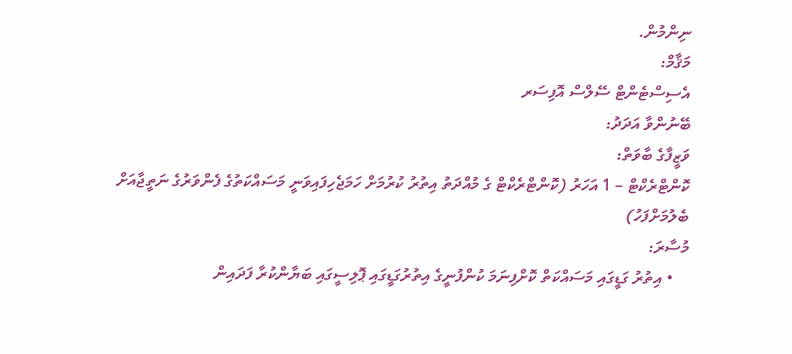ނިންމުން.
މަޤާމް:
އެސިސްޓެންޓް ސޭލްސް އޮފިސަރ
ބޭނުންވާ އަދަދު:
ވަޒީފާގެ ބާވަތް:
ކޮންޓްރެކްޓް – 1 އަހަރު (ކޮންޓްރެކްޓް ގެ މުއްދަތު އިތުރު ކުރުމަށް ހަމަޖެހިފައިވަނީ މަސައްކަތުގެ ފެންވަރުގެ ނަތީޖާއަށް ބެލުމަށްފަހު)
މުސާރަ:
    • އިތުރު ގަޑީގައި މަސައްކަތް ކޮށްފިނަމަ ކުންފުނީގެ އިތުރުގަޑީގައި ޕޮލިސީގައި ބަޔާންކުރާ ފަދައިން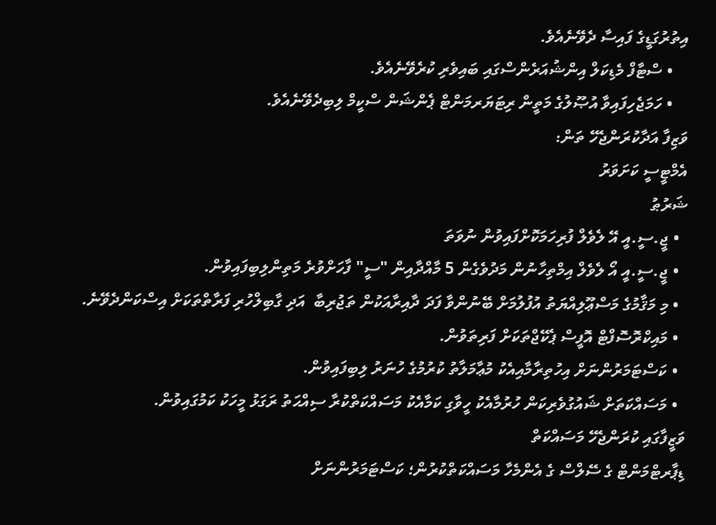އިތުރުގަޑީގެ ފައިސާ ދެވޭނެއެވެ.
    • ސްޓާފް މެޑިކަލް އިންޝުއަރެންސްގައި ބައިވެރި ކުރެވޭނެއެވެ.
    • ހަމަޖެހިފައިވާ އުޞޫލުގެ މަތީން ރިޓަޔަރމަންޓް ޕެންޝަން ސްކީމް ލިބިދެވޭނެއެވެ.
ވަޒިފާ އަދާކުރަންޖެހޭ ތަން:
އެމްޓީސީ ކަށަވަރު
ޝަރުޠު
  • ޖީ.ސީ.އީ އޭ ލެވެލް ފުރިހަމަކޮށްފައިވުން ނުވަތަ
  • ޖީ.ސީ.އީ އޯ ލެވެލް އިމްތިހާނުން މަދުވެގެން 5 މާއްދާއިން "ސީ" ފާހަށްވުރެ މަތިންލިބިފައިވުން.
  • މި މަޤާމުގެ މަސްޢޫލިއްޔަތު އުފުލުމަށް ބޭނުންވާ ފަދަ ދާއިރާއަކުން ތަޖުރިބާ  އަދި ގާބިލްހުރި ފަރާތްތަކަށް އިސްކަންދެވޭނެ.
  • މައިކްރޮސޮފްޓް އޮފީސް ޕެކޭޖްތަކަށް ފަރިތަވުން.
  • ކަސްޓަމަރުންނަށް އިހުތިރާމާއިއެކު މުޢާމަލާތު ކުރުމުގެ ހުނަރު ލިބިފައިވުން.
  • މަސައްކަތަށް ޝައުގުވެރިކަން ހުރުމާއެކު ހީވާގި ކަމާއެކު މަސައްކަތްކުރާ ސިއްޙަތު ރަގަޅު މީހަކު ކަމުގައިވުން.
ވަޒީފާގައި ކުރަންޖެހޭ މަސައްކަތް
ޑިޕާރޓްމަންޓް ގެ ސޭލްސް ގެ އެންމެހާ މަސައްކަތްކުރުން؛ ކަސްޓަމަރުންނަށް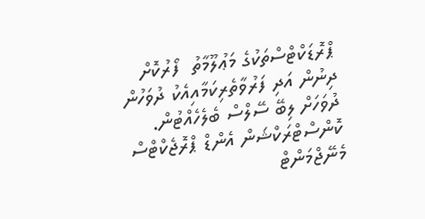ޕްރޮޑަކްޓްސްތަކުގެ މަޢުލޫމާތު  ފޯރުކޮށް ދިނުން އަދި ފަރުވާތެރިކަމާއިއެކު ދުވަހުން ދުވަހަށް ލިބޭ ސޭލްސް ބެލެހެއްޓުން.
ކޮންސްޓްރަކްޝަން އެންޑް ޕްރޮޖެކްޓްސް މެނޭޖްމަންޓް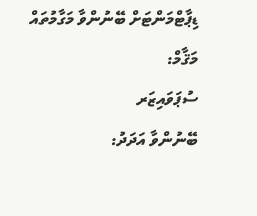ޑިޕާޓްމަންޓަށް ބޭނުންވާ މަގާމުތައް
މަޤާމް:
ސުޕަވައިޒަރ
ބޭނުންވާ އަދަދު: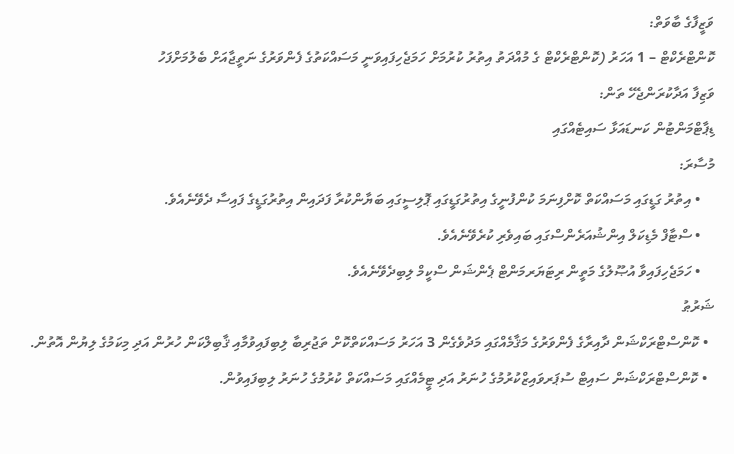ވަޒީފާގެ ބާވަތް:
ކޮންޓްރެކްޓް – 1 އަހަރު (ކޮންޓްރެކްޓް ގެ މުއްދަތު އިތުރު ކުރުމަށް ހަމަޖެހިފައިވަނީ މަސައްކަތުގެ ފެންވަރުގެ ނަތީޖާއަށް ބެލުމަށްފަހު
ވަޒިފާ އަދާކުރަންޖެހޭ ތަން:
ޑިޕާޓްމަންޓުން ކަނޑައަޅާ ސައިޓެއްގައި
މުސާރަ:
    • އިތުރު ގަޑީގައި މަސައްކަތް ކޮށްފިނަމަ ކުންފުނީގެ އިތުރުގަޑީގައި ޕޮލިސީގައި ބަޔާންކުރާ ފަދައިން އިތުރުގަޑީގެ ފައިސާ ދެވޭނެއެވެ.
    • ސްޓާފް މެޑިކަލް އިންޝުއަރެންސްގައި ބައިވެރި ކުރެވޭނެއެވެ.
    • ހަމަޖެހިފައިވާ އުޞޫލުގެ މަތީން ރިޓަޔަރމަންޓް ޕެންޝަން ސްކީމް ލިބިދެވޭނެއެވެ.
ޝަރުޠު
  • ކޮންސްޓްރަކްޝަން ދާއިރާގެ ފެންވަރުގެ މަޤާމެއްގައި މަދުވެގެން 3 އަހަރު މަސައްކަތްކޮށް ތަޖުރިބާ ލިބިފައިވުމާއި ޤާބިލްކަން ހުރުން އަދި މިކަމުގެ ލިޔުން އޮތުން.
  • ކޮންސްޓްރަކްޝަން ސައިޓް ސުޕަރވައިޒްކުރުމުގެ ހުނަރު އަދި ޓީމެއްގައި މަސައްކަތް ކުރުމުގެ ހުނަރު ލިބިފައިވުން.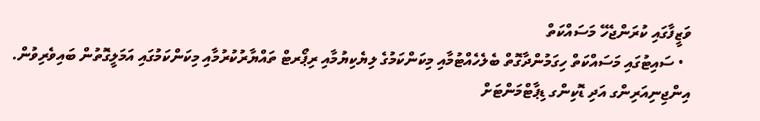ވަޒީފާގައި ކުރަންޖެހޭ މަސައްކަތް
  • ސައިޓުގައި މަސައްކަތް ހިގަމުންދާގޮތް ބެލެހެއްޓުމާއި މިކަންކަމުގެ ލިޔެކިޔުމާއި ރިޕޯރޓް ތައްޔާރުކުރުމާއި މިކަންކަމުގައި އަމަލީގޮތުން ބައިވެރިވުން.
އިންޖިނިއަރިންގ އަދި ޑޮކިންގ ޑިޕާޓްމަންޓަށް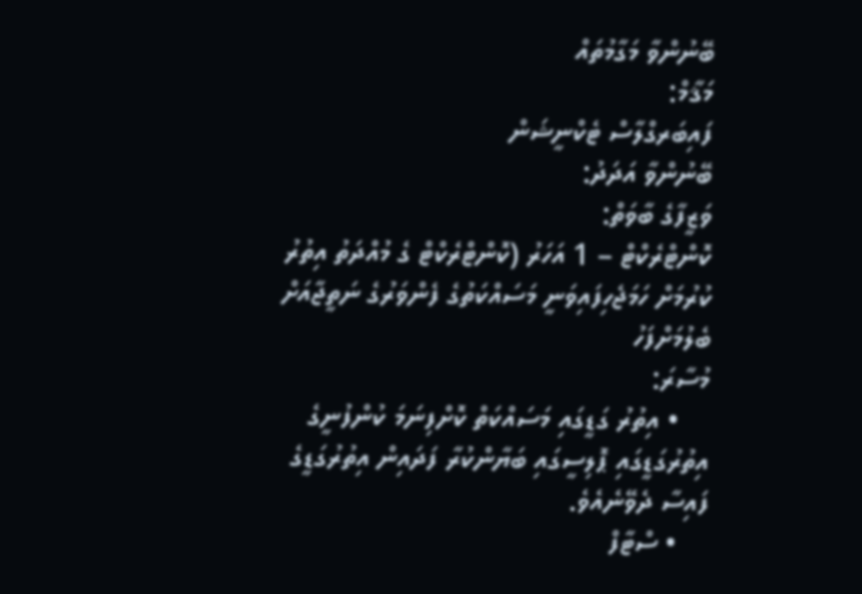ބޭނުންވާ މަގާމުތައް
މަޤާމް:
ފައިބަރގްލާސް ޓެކްނީޝަން
ބޭނުންވާ އަދަދު:
ވަޒީފާގެ ބާވަތް:
ކޮންޓްރެކްޓް – 1 އަހަރު (ކޮންޓްރެކްޓް ގެ މުއްދަތު އިތުރު ކުރުމަށް ހަމަޖެހިފައިވަނީ މަސައްކަތުގެ ފެންވަރުގެ ނަތީޖާއަށް ބެލުމަށްފަހު
މުސާރަ:
    • އިތުރު ގަޑީގައި މަސައްކަތް ކޮށްފިނަމަ ކުންފުނީގެ އިތުރުގަޑީގައި ޕޮލިސީގައި ބަޔާންކުރާ ފަދައިން އިތުރުގަޑީގެ ފައިސާ ދެވޭނެއެވެ.
    • ސްޓާފް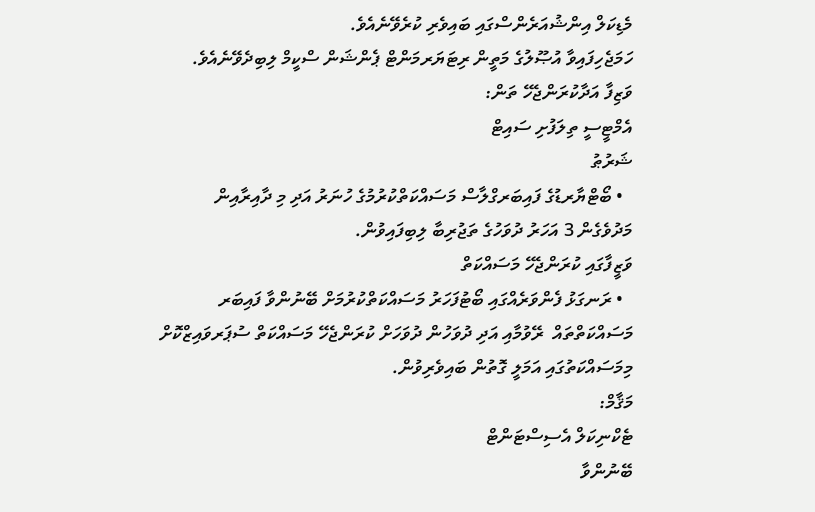މެޑިކަލް އިންޝުއަރެންސްގައި ބައިވެރި ކުރެވޭނެއެވެ.
ހަމަޖެހިފައިވާ އުޞޫލުގެ މަތީން ރިޓަޔަރމަންޓް ޕެންޝަން ސްކީމް ލިބިދެވޭނެއެވެ.
ވަޒިފާ އަދާކުރަންޖެހޭ ތަން:
އެމްޓީސީ ތިލަފުށި ސައިޓް
ޝަރުޠު
  • ބޯޓްޔާރޑުގެ ފައިބަރގްލާސް މަސައްކަތްކުރުމުގެ ހުނަރު އަދި މި ދާއިރާއިން މަދުވެގެން 3 އަހަރު ދުވަހުގެ ތަޖުރިބާ ލިބިފައިވުން.
ވަޒީފާގައި ކުރަންޖެހޭ މަސައްކަތް
  • ރަނގަޅު ފެންވަރެއްގައި ބޯޓުފަހަރު މަސައްކަތްކުރުމަށް ބޭނުންވާ ފައިބަރ މަސައްކަތްތައް  ރޭވުމާއި އަދި ދުވަހުން ދުވަހަށް ކުރަންޖެހޭ މަސައްކަތް ސުޕަރވައިޒްކޮށް މިމަސައްކަތުގައި އަމަލީ ގޮތުން ބައިވެރިވުން.
މަޤާމް:
ޓެކްނިކަލް އެސިސްޓަންޓް
ބޭނުންވާ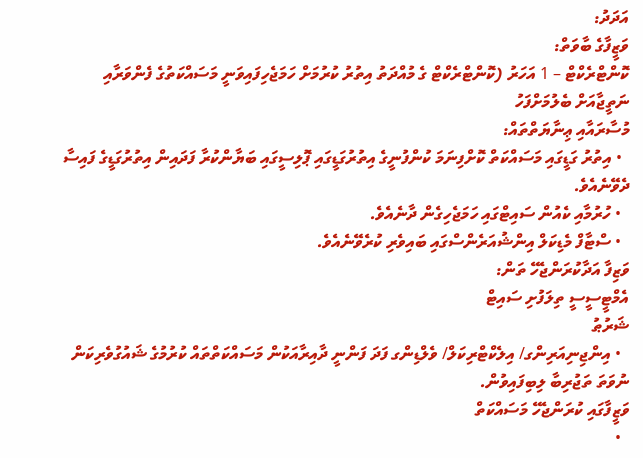އަދަދު:
ވަޒީފާގެ ބާވަތް:
ކޮންޓްރެކްޓް – 1 އަހަރު (ކޮންޓްރެކްޓް ގެ މުއްދަތު އިތުރު ކުރުމަށް ހަމަޖެހިފައިވަނީ މަސައްކަތުގެ ފެންވަރާއި ނަތީޖާއަށް ބެލުމަށްފަހު
މުސާރައާއި ޢިނާޔަތްތައް:
  • އިތުރު ގަޑީގައި މަސައްކަތް ކޮށްފިނަމަ ކުންފުނީގެ އިތުރުގަޑީގައި ޕޮލިސީގައި ބަޔާންކުރާ ފަދައިން އިތުރުގަޑީގެ ފައިސާ ދެވޭނެއެވެ.
  • ހުރުމާއި ކެއުން ސައިޓްގައި ހަމަޖެހިގެން ދާނެއެވެ.
  • ސްޓާފް މެޑިކަލް އިންޝުއަރެންސްގައި ބައިވެރި ކުރެވޭނެއެވެ.
ވަޒިފާ އަދާކުރަންޖެހޭ ތަން:
އެމްޓީސީސީ ތިލަފުށި ސައިޓް
ޝަރުޠު
  • އިންޖިނިއަރިންގ/ އިލެކްޓްރިކަލް/ ވެލްޑިންގ ފަދަ ފަންނީ ދާއިރާއަކުން މަސައްކަތްތައް ކުރުމުގެ ޝައުގުވެރިކަން ނުވަތަ ތަޖުރިބާ ލިބިފައިވުން.
ވަޒީފާގައި ކުރަންޖެހޭ މަސައްކަތް
  •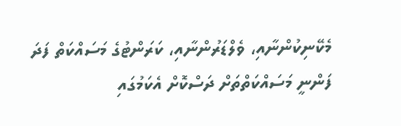މެކޭނިކުންނާއި، ވެލްޑަރުންނާއި، ކަރަންޓުގެ މަސައްކަތް ފަދަ ފަންނީ މަސައްކަތްތަށް ދަސްކޮށް އެކަމުގައި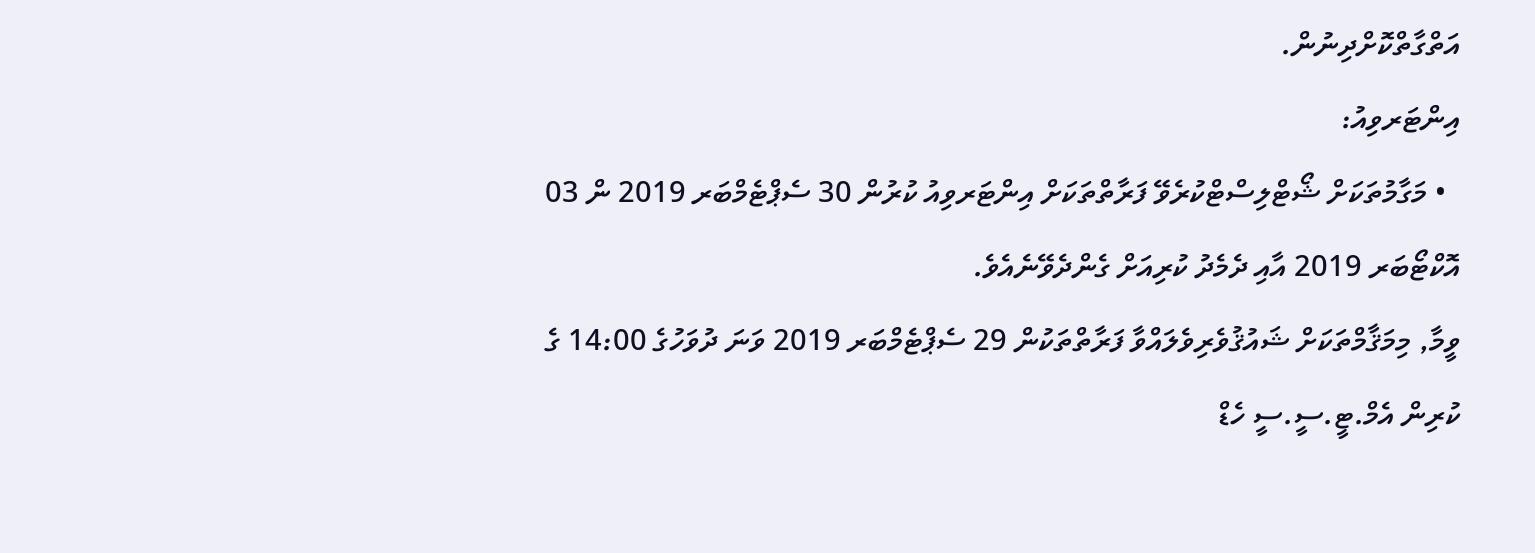އަތްގާތްކޮށްދިނުން.
އިންޓަރވިއު:
  • މަގާމުތަކަށް ޝޯޓްލިސްޓްކުރެވޭ ފަރާތްތަކަށް އިންޓަރވިއު ކުރުން 30 ސެޕްޓެމްބަރ 2019 ން 03 އޮކްޓޯބަރ 2019 އާއި ދެމެދު ކުރިއަށް ގެންދެވޭނެއެވެ.
ވީމާ, މިމަޤާމްތަކަށް ޝައުޤުވެރިވެލައްވާ ފަރާތްތަކުން 29 ސެޕްޓެމްބަރ 2019 ވަނަ ދުވަހުގެ 14:00 ގެ ކުރިން އެމް.ޓީ.ސީ.ސީ ހެޑް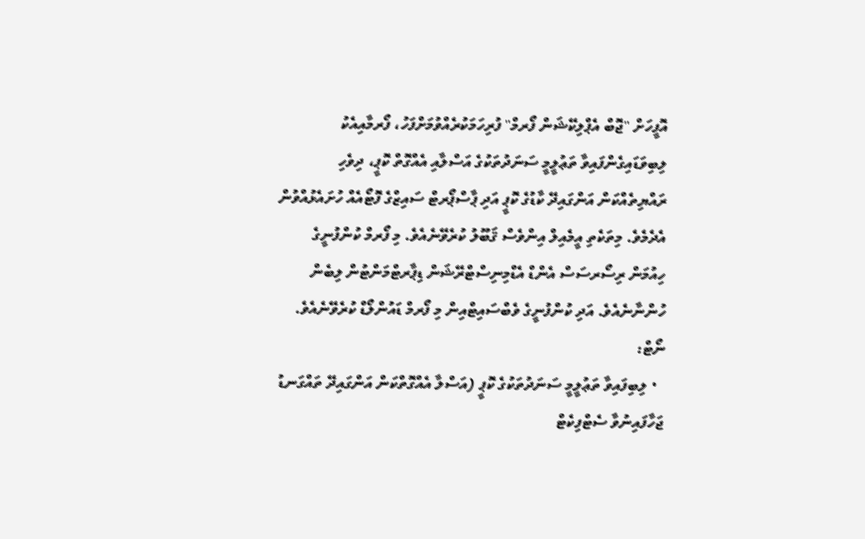އޮފީހަށް "ޖޮބް އެޕްލިކޭޝަން ފޯރމް" ފުރިހަމަކުރެއްވުމަށްފަހު، ފޯރމާއިއެކު ލިބިވަޑައިގެންފައިވާ ތަޢުލީމީ ސަނަދުތަކުގެ އަސްލާއި އެއްގޮތް ކޮޕީ، ދިވެހި ރައްޔިތެއްކަން އަންގައިދޭ ކާޑުގެ ކޮޕީ އަދި ޕާސްޕޯރޓް ސައިޒްގެ ފޮޓޯއެއް ހުށައެޅުއްވުން އެދެމެވެ. މިތަކެތި އީމެއިލް އިންވެސް ޤަބޫލު ކުރެވޭނެއެވެ. މި ފޯރމް ކުންފުނީގެ ހިއުމަން ރިސޯރސަސް އެންޑް އެޑްމިނިސްޓްރޭޝަން ޑިޕާރޓްމަންޓުން ލިބެން ހުންނާނެއެވެ. އަދި ކުންފުނީގެ ވެބްސައިޓްއިން މި ފޯރމް ޑައުންލޯޑް ކުރެވޭނެއެވެ.
ނޯޓް:
  • ލިބިފައިވާ ތަޢުލީމީ ސަނަދުތަކުގެ ކޮޕީ (އަސްލާ އެއްގޮތްކަން އަންގައިދޭ ތައްގަނޑު ޖަހާފައިނުވާ ސެޓްފިކެޓް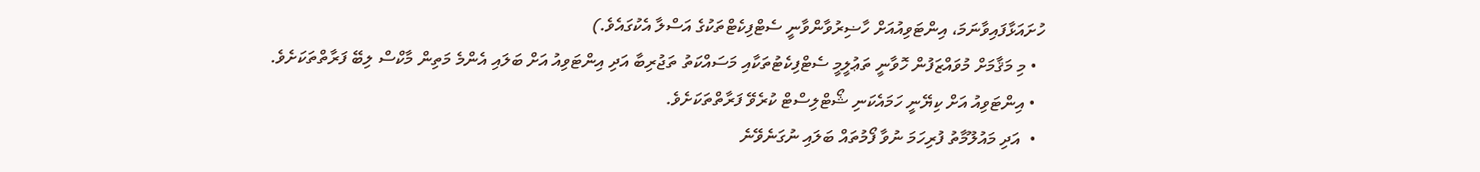ހުށައަޅާފައިވާނަމަ، އިންޓަވިއުއަށް ހާޟިރުވާންވާނީ ސެޓްފިކެޓްތަކުގެ އަސްލާ އެކުގައެވެ.)
  • މި މަޤާމަށް މުވައްޒަފުން ހޮވާނީ ތަޢުލީމީ ސެޓްފިކެޓުތަކާއި މަސައްކަތު ތަޖުރިބާ އަދި އިންޓަވިއު އަށް ބަލައި އެންމެ މަތިން މާކްސް ލިބޭ ފަރާތްތަކަށެވެ.
  • އިންޓަވިއު އަށް ކިޔޭނީ ހަމައެކަނި ޝޯޓްލިސްޓް ކުރެވޭ ފަރާތްތަކަށެވެ.
  •  އަދި މައުލޫމާތު ފުރިހަމަ ނުވާ ފޯމުތައް ބަލައި ނުގަނެވޭނެ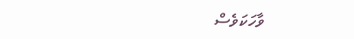ވާހަކަވެސް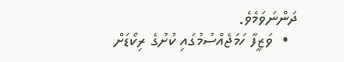ދަންނަވަމެވެ.
  •  ވަޒީފާ ހަމަޖެއްސުމުގައި ކުށުގެ ރިކޯޑަށް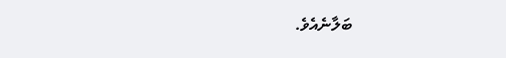ބަލާނެއެވެ.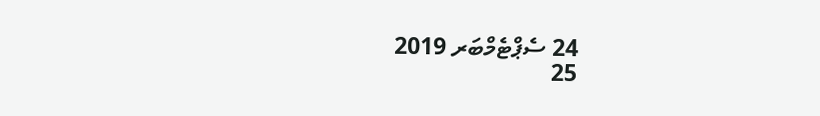24 ސެޕްޓެމްބަރ 2019
25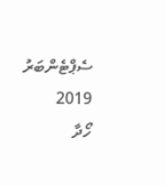ސެޕްޓެންބަރު 2019
ހޯދާ